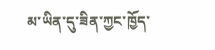མ་ཡིན་དུ་ཟིན་ཀྱང་ཁྱོད་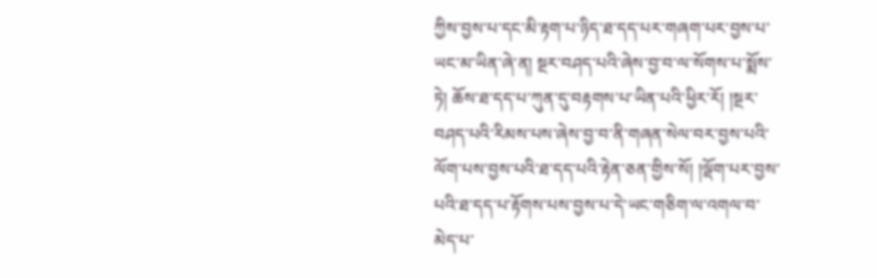ཀྱིས་བྱས་པ་དང་མི་རྟག་པ་ཉིད་ཐ་དད་པར་གཞག་པར་བྱས་པ་ཡང་མ་ཡིན་ཞེ་ན། སྔར་བཤད་པའི་ཞེས་བྱ་བ་ལ་སོགས་པ་སྨོས་ཏེ། ཆོས་ཐ་དད་པ་ཀུན་དུ་བརྟགས་པ་ཡིན་པའི་ཕྱིར་རོ། །སྔར་བཤད་པའི་རིམས་པས་ཞེས་བྱ་བ་ནི་གཞན་སེལ་བར་བྱས་པའི་ལོག་པས་བྱས་པའི་ཐ་དད་པའི་རྟེན་ཅན་གྱིས་སོ། །ལྡོག་པར་བྱས་པའི་ཐ་དད་པ་རྟོགས་པས་བྱས་པ་དེ་ཡང་གཅིག་ལ་འགལ་བ་མེད་པ་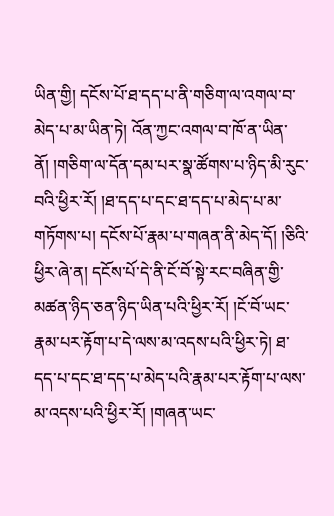ཡིན་གྱི། དངོས་པོ་ཐ་དད་པ་ནི་གཅིག་ལ་འགལ་བ་མེད་པ་མ་ཡིན་ཏེ། འོན་ཀྱང་འགལ་བ་ཁོ་ན་ཡིན་ནོ། །གཅིག་ལ་དོན་དམ་པར་སྣ་ཚོགས་པ་ཉིད་མི་རུང་བའི་ཕྱིར་རོ། །ཐ་དད་པ་དང་ཐ་དད་པ་མེད་པ་མ་གཏོགས་པ། དངོས་པོ་རྣམ་པ་གཞན་ནི་མེད་དོ། །ཅིའི་ཕྱིར་ཞེ་ན། དངོས་པོ་དེ་ནི་ངོ་བོ་སྟེ་རང་བཞིན་གྱི་མཚན་ཉིད་ཅན་ཉིད་ཡིན་པའི་ཕྱིར་རོ། །ངོ་བོ་ཡང་རྣམ་པར་རྟོག་པ་དེ་ལས་མ་འདས་པའི་ཕྱིར་ཏེ། ཐ་དད་པ་དང་ཐ་དད་པ་མེད་པའི་རྣམ་པར་རྟོག་པ་ལས་མ་འདས་པའི་ཕྱིར་རོ། །གཞན་ཡང་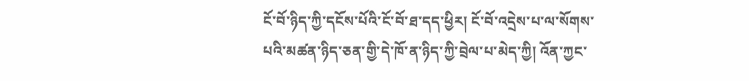ངོ་བོ་ཉིད་ཀྱི་དངོས་པོའི་ངོ་བོ་ཐ་དད་ཕྱིར། ངོ་བོ་འདྲེས་པ་ལ་སོགས་པའི་མཚན་ཉིད་ཅན་གྱི་དེ་ཁོ་ན་ཉིད་ཀྱི་བྲེལ་པ་མེད་ཀྱི། འོན་ཀྱང་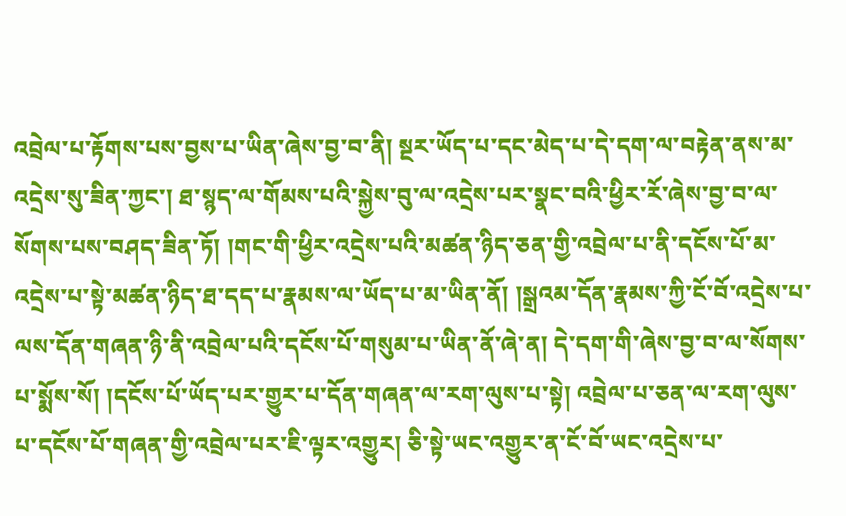འབྲེལ་པ་རྟོགས་པས་བྱས་པ་ཡིན་ཞེས་བྱ་བ་ནི། སྔར་ཡོད་པ་དང་མེད་པ་དེ་དག་ལ་བརྟེན་ནས་མ་འདྲེས་སུ་ཟིན་ཀྱང་། ཐ་སྙད་ལ་གོམས་པའི་སྐྱེས་བུ་ལ་འདྲེས་པར་སྣང་བའི་ཕྱིར་རོ་ཞེས་བྱ་བ་ལ་སོགས་པས་བཤད་ཟིན་ཏོ། །གང་གི་ཕྱིར་འདྲེས་པའི་མཚན་ཉིད་ཅན་གྱི་འབྲེལ་པ་ནི་དངོས་པོ་མ་འདྲེས་པ་སྟེ་མཚན་ཉིད་ཐ་དད་པ་རྣམས་ལ་ཡོད་པ་མ་ཡིན་ནོ། །སྒྲའམ་དོན་རྣམས་ཀྱི་ངོ་བོ་འདྲེས་པ་ལས་དོན་གཞན་ཉི་ནི་འབྲེལ་པའི་དངོས་པོ་གསུམ་པ་ཡིན་ནོ་ཞེ་ན། དེ་དག་གི་ཞེས་བྱ་བ་ལ་སོགས་པ་སྨོས་སོ། །དངོས་པོ་ཡོད་པར་གྱུར་པ་དོན་གཞན་ལ་རག་ལུས་པ་སྟེ། འབྲེལ་པ་ཅན་ལ་རག་ལུས་པ་དངོས་པོ་གཞན་གྱི་འབྲེལ་པར་ཇི་ལྟར་འགྱུར། ཅི་སྟེ་ཡང་འགྱུར་ན་ངོ་བོ་ཡང་འདྲེས་པ་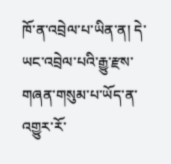ཁོ་ན་འབྲེལ་པ་ཡིན་ན། དེ་ཡང་འབྲེལ་པའི་རྒྱུ་རྫས་གཞན་གསུམ་པ་ཡོད་ན་འགྱུར་རོ་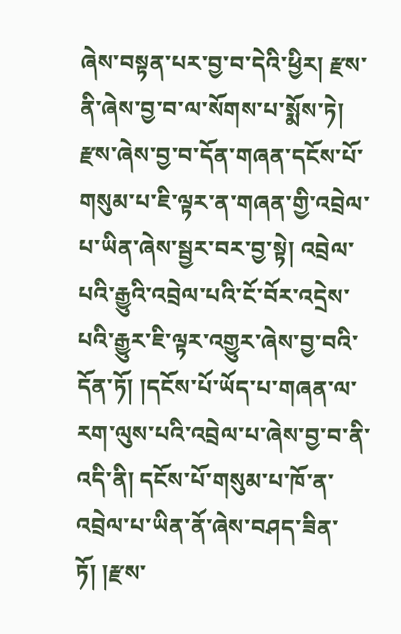ཞེས་བསྟན་པར་བྱ་བ་དེའི་ཕྱིར། རྫས་ནི་ཞེས་བྱ་བ་ལ་སོགས་པ་སྨོས་ཏེ། རྫས་ཞེས་བྱ་བ་དོན་གཞན་དངོས་པོ་གསུམ་པ་ཇི་ལྟར་ན་གཞན་གྱི་འབྲེལ་པ་ཡིན་ཞེས་སྦྱར་བར་བྱ་སྟེ། འབྲེལ་པའི་རྒྱུའི་འབྲེལ་པའི་ངོ་བོར་འདྲེས་པའི་རྒྱུར་ཇི་ལྟར་འགྱུར་ཞེས་བྱ་བའི་
དོན་ཏོ། །དངོས་པོ་ཡོད་པ་གཞན་ལ་རག་ལུས་པའི་འབྲེལ་པ་ཞེས་བྱ་བ་ནི་འདི་ནི། དངོས་པོ་གསུམ་པ་ཁོ་ན་འབྲེལ་པ་ཡིན་ནོ་ཞེས་བཤད་ཟིན་ཏོ། །རྫས་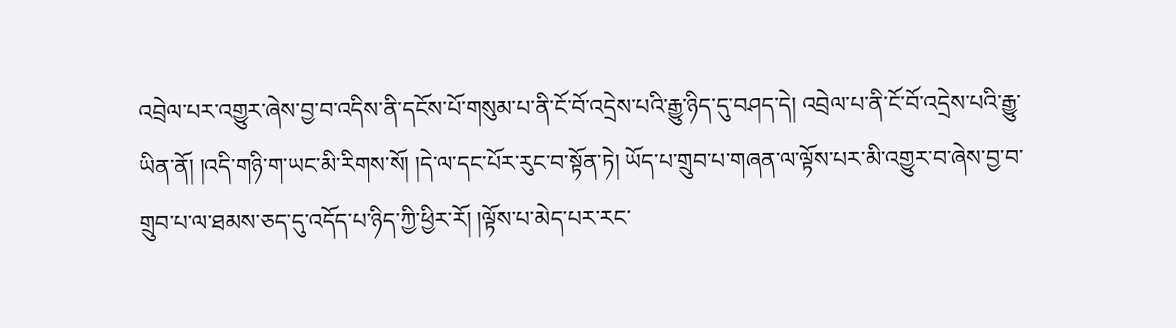འབྲེལ་པར་འགྱུར་ཞེས་བྱ་བ་འདིས་ནི་དངོས་པོ་གསུམ་པ་ནི་ངོ་བོ་འདྲེས་པའི་རྒྱུ་ཉིད་དུ་བཤད་དེ། འབྲེལ་པ་ནི་ངོ་བོ་འདྲེས་པའི་རྒྱུ་ཡིན་ནོ། །འདི་གཉི་ག་ཡང་མི་རིགས་སོ། །དེ་ལ་དང་པོར་རུང་བ་སྟོན་ཏེ། ཡོད་པ་གྲུབ་པ་གཞན་ལ་ལྟོས་པར་མི་འགྱུར་བ་ཞེས་བྱ་བ་གྲུབ་པ་ལ་ཐམས་ཅད་དུ་འདོད་པ་ཉིད་ཀྱི་ཕྱིར་རོ། །ལྟོས་པ་མེད་པར་རང་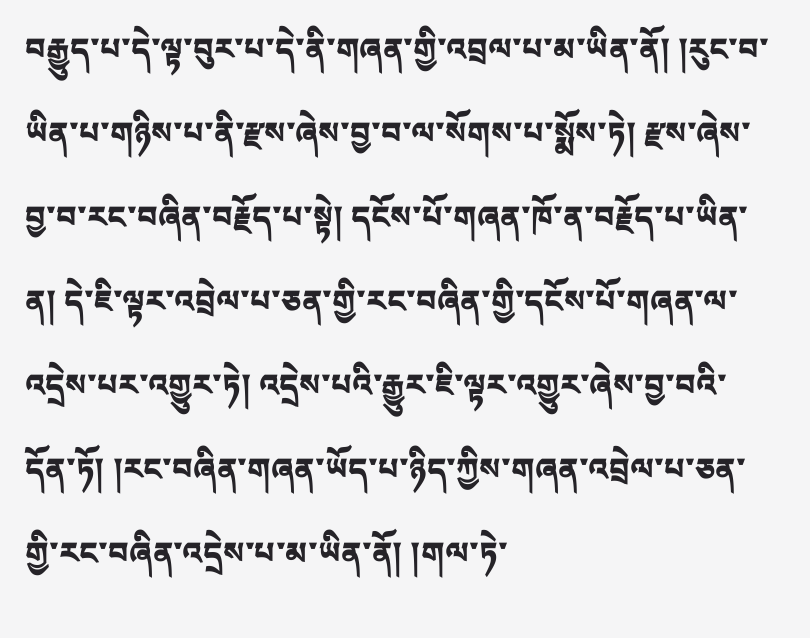བརྒྱུད་པ་དེ་ལྟ་བུར་པ་དེ་ནི་གཞན་གྱི་འབྲལ་པ་མ་ཡིན་ནོ། །རུང་བ་ཡིན་པ་གཉིས་པ་ནི་རྫས་ཞེས་བྱ་བ་ལ་སོགས་པ་སྨོས་ཏེ། རྫས་ཞེས་བྱ་བ་རང་བཞིན་བརྗོད་པ་སྟེ། དངོས་པོ་གཞན་ཁོ་ན་བརྗོད་པ་ཡིན་ན། དེ་ཇི་ལྟར་འབྲེལ་པ་ཅན་གྱི་རང་བཞིན་གྱི་དངོས་པོ་གཞན་ལ་འདྲེས་པར་འགྱུར་ཏེ། འདྲེས་པའི་རྒྱུར་ཇི་ལྟར་འགྱུར་ཞེས་བྱ་བའི་དོན་ཏོ། །རང་བཞིན་གཞན་ཡོད་པ་ཉིད་ཀྱིས་གཞན་འབྲེལ་པ་ཅན་གྱི་རང་བཞིན་འདྲེས་པ་མ་ཡིན་ནོ། །གལ་ཏེ་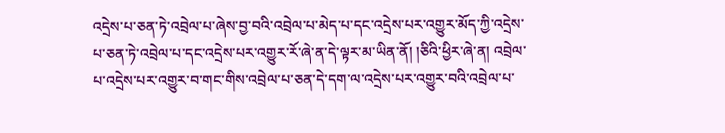འདྲེས་པ་ཅན་ཏེ་འབྲེལ་པ་ཞེས་བྱ་བའི་འབྲེལ་པ་མེད་པ་དང་འདྲེས་པར་འགྱུར་མོད་ཀྱི་འདྲེས་པ་ཅན་ཏེ་འབྲེལ་པ་དང་འདྲེས་པར་འགྱུར་རོ་ཞེ་ན་དེ་ལྟར་མ་ཡིན་ནོ། །ཅིའི་ཕྱིར་ཞེ་ན། འབྲེལ་པ་འདྲེས་པར་འགྱུར་བ་གང་གིས་འབྲེལ་པ་ཅན་དེ་དག་ལ་འདྲེས་པར་འགྱུར་བའི་འབྲེལ་པ་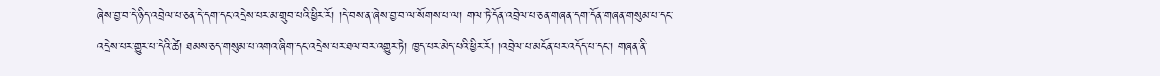ཞེས་བྱ་བ་དེ་ཉིད་འབྲེལ་པ་ཅན་དེ་དག་དང་འདྲེས་པར་མ་གྲུབ་པའི་ཕྱིར་རོ། །དེ་བས་ན་ཞེས་བྱ་བ་ལ་སོགས་པ་ལ། གལ་ཏེ་དོན་འབྲེལ་པ་ཅན་གཞན་དག་དོན་གཞན་གསུམ་པ་དང་འདྲེས་པར་གྱུར་པ་དེའི་ཚེ། ཐམས་ཅད་གསུམ་པ་འགའ་ཞིག་དང་འདྲེས་པར་ཐལ་བར་འགྱུར་ཏེ། ཁྱད་པར་མེད་པའི་ཕྱིར་རོ། །འབྲེལ་པ་མངོན་པར་འདོད་པ་དང་། གཞན་ནི་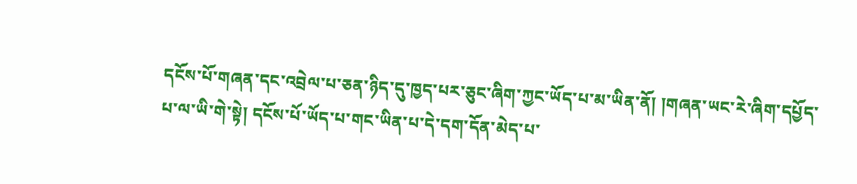དངོས་པོ་གཞན་དང་འབྲེལ་པ་ཅན་ཉིད་དུ་ཁྱད་པར་ཅུང་ཞིག་ཀྱང་ཡོད་པ་མ་ཡིན་ནོ། །གཞན་ཡང་རེ་ཞིག་དཔྱོད་པ་ལ་ཡི་གེ་སྟེ། དངོས་པོ་ཡོད་པ་གང་ཡིན་པ་དེ་དག་དོན་མེད་པ་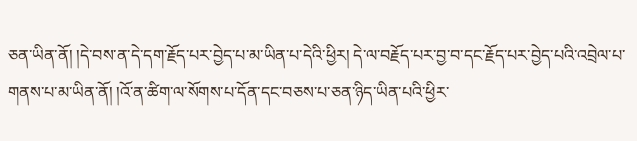ཅན་ཡིན་ནོ། །དེ་བས་ན་དེ་དག་རྗོད་པར་བྱེད་པ་མ་ཡིན་པ་དེའི་ཕྱིར། དེ་ལ་བརྗོད་པར་བྱ་བ་དང་རྗོད་པར་བྱེད་པའི་འབྲེལ་པ་གནས་པ་མ་ཡིན་ནོ། །འོ་ན་ཚིག་ལ་སོགས་པ་དོན་དང་བཅས་པ་ཅན་ཉིད་ཡིན་པའི་ཕྱིར་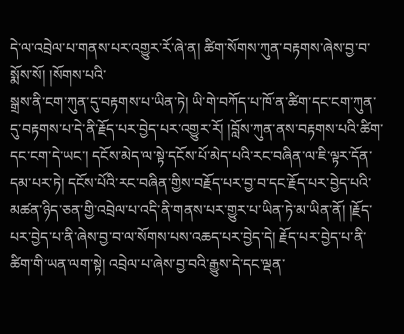དེ་ལ་འབྲེལ་པ་གནས་པར་འགྱུར་རོ་ཞེ་ན། ཚིག་སོགས་ཀུན་བརྟགས་ཞེས་བྱ་བ་སྨོས་སོ། །སོགས་པའི་
སྒྲས་ནི་ངག་ཀུན་དུ་བརྟགས་པ་ཡིན་ཏེ། ཡི་གེ་བཀོད་པ་ཁོ་ན་ཚིག་དང་ངག་ཀུན་དུ་བརྟགས་པ་དེ་ནི་རྗོད་པར་བྱེད་པར་འགྱུར་རོ། །བློས་ཀུན་ནས་བརྟགས་པའི་ཚིག་དང་ངག་དེ་ཡང་། དངོས་མེད་ལ་སྟེ་དངོས་པོ་མེད་པའི་རང་བཞིན་ལ་ཇི་ལྟར་དོན་དམ་པར་ཏེ། དངོས་པོའི་རང་བཞིན་གྱིས་བརྗོད་པར་བྱ་བ་དང་རྗོད་པར་བྱེད་པའི་མཚན་ཉིད་ཅན་གྱི་འབྲེལ་པ་འདི་ནི་གནས་པར་གྱུར་པ་ཡིན་ཏེ་མ་ཡིན་ནོ། །རྗོད་པར་བྱེད་པ་ནི་ཞེས་བྱ་བ་ལ་སོགས་པས་འཆད་པར་བྱེད་དེ། རྗོད་པར་བྱེད་པ་ནི་ཚིག་གི་ཡན་ལག་སྟེ། འབྲེལ་པ་ཞེས་བྱ་བའི་རྒྱུས་དེ་དང་ལྡན་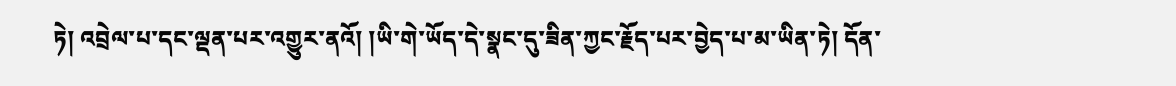ཏེ། འབྲེལ་པ་དང་ལྡན་པར་འགྱུར་ནའོ། །ཡི་གེ་ཡོད་དེ་སྣང་དུ་ཟིན་ཀྱང་རྗོད་པར་བྱེད་པ་མ་ཡིན་ཏེ། དོན་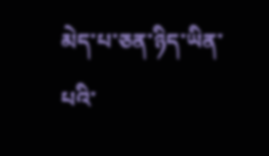མེད་པ་ཅན་ཉིད་ཡིན་པའི་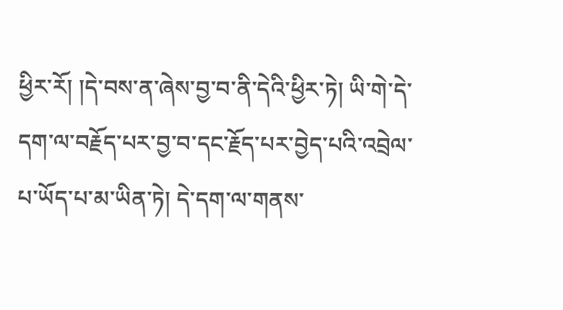ཕྱིར་རོ། །དེ་བས་ན་ཞེས་བྱ་བ་ནི་དེའི་ཕྱིར་ཏེ། ཡི་གེ་དེ་དག་ལ་བརྗོད་པར་བྱ་བ་དང་རྗོད་པར་བྱེད་པའི་འབྲེལ་པ་ཡོད་པ་མ་ཡིན་ཏེ། དེ་དག་ལ་གནས་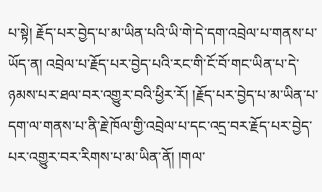པ་སྟེ། རྗོད་པར་བྱེད་པ་མ་ཡིན་པའི་ཡི་གེ་དེ་དག་འབྲེལ་པ་གནས་པ་ཡོད་ན། འབྲེལ་པ་རྗོད་པར་བྱེད་པའི་རང་གི་ངོ་བོ་གང་ཡིན་པ་དེ་ཉམས་པར་ཐལ་བར་འགྱུར་བའི་ཕྱིར་རོ། །རྗོད་པར་བྱེད་པ་མ་ཡིན་པ་དག་ལ་གནས་པ་ནི་རྗེ་ཁོལ་གྱི་འབྲེལ་པ་དང་འདྲ་བར་རྗོད་པར་བྱེད་པར་འགྱུར་བར་རིགས་པ་མ་ཡིན་ནོ། །གལ་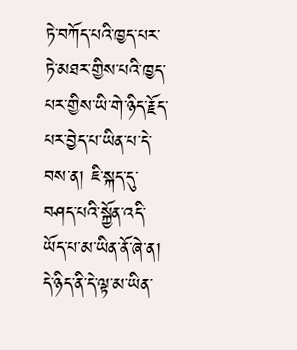ཏེ་བཀོད་པའི་ཁྱད་པར་ཏེ་མཐར་གྱིས་པའི་ཁྱད་པར་གྱིས་ཡི་གེ་ཉིད་རྗོད་པར་བྱེད་པ་ཡིན་པ་དེ་བས་ན། ཇི་སྐད་དུ་བཤད་པའི་སྐྱོན་འདི་ཡོད་པ་མ་ཡིན་ནོ་ཞེ་ན། དེ་ཉིད་ནི་དེ་ལྟ་མ་ཡིན་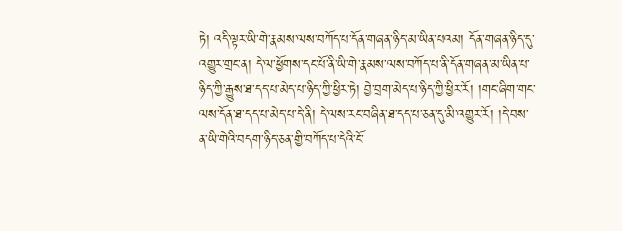ཏེ། འདི་ལྟར་ཡི་གེ་རྣམས་ལས་བཀོད་པ་དོན་གཞན་ཉིད་མ་ཡིན་པའམ། དོན་གཞན་ཉིད་དུ་འགྱུར་གྲང་ན། དེ་ལ་ཕྱོགས་དང་པོ་ནི་ཡི་གེ་རྣམས་ལས་བཀོད་པ་ནི་དོན་གཞན་མ་ཡིན་པ་ཉིད་ཀྱི་རྒྱུས་ཐ་དད་པ་མེད་པ་ཉིད་ཀྱི་ཕྱིར་ཏེ། བྱེ་བྲག་མེད་པ་ཉིད་ཀྱི་ཕྱིར་རོ། །གང་ཞིག་གང་ལས་དོན་ཐ་དད་པ་མེད་པ་དེ་ནི། དེ་ལས་རང་བཞིན་ཐ་དད་པ་ཅན་དུ་མི་འགྱུར་རོ། །དེ་བས་ན་ཡི་གེའི་བདག་ཉིད་ཅན་གྱི་བཀོད་པ་དེའི་ངོ་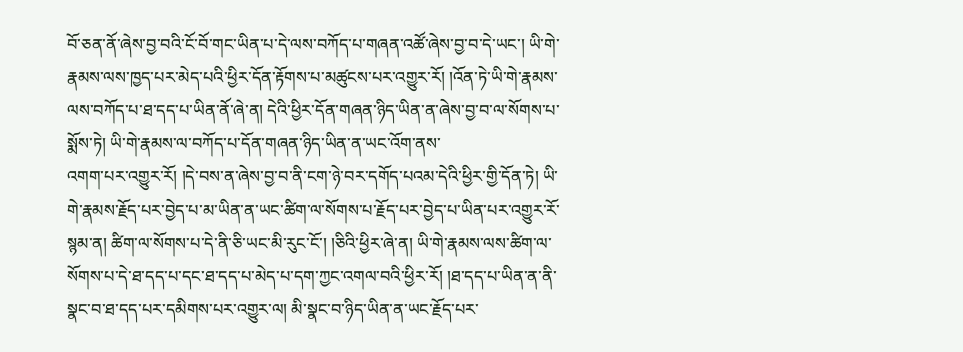བོ་ཅན་ནོ་ཞེས་བྱ་བའི་ངོ་བོ་གང་ཡིན་པ་དེ་ལས་བཀོད་པ་གཞན་འཚོ་ཞེས་བྱ་བ་དེ་ཡང་། ཡི་གེ་རྣམས་ལས་ཁྱད་པར་མེད་པའི་ཕྱིར་དོན་རྟོགས་པ་མཚུངས་པར་འགྱུར་རོ། །འོན་ཏེ་ཡི་གེ་རྣམས་ལས་བཀོད་པ་ཐ་དད་པ་ཡིན་ནོ་ཞེ་ན། དེའི་ཕྱིར་དོན་གཞན་ཉིད་ཡིན་ན་ཞེས་བྱ་བ་ལ་སོགས་པ་སྨོས་ཏེ། ཡི་གེ་རྣམས་ལ་བཀོད་པ་དོན་གཞན་ཉིད་ཡིན་ན་ཡང་འོག་ནས་
འགག་པར་འགྱུར་རོ། །དེ་བས་ན་ཞེས་བྱ་བ་ནི་ངག་ཉེ་བར་དགོད་པའམ་དེའི་ཕྱིར་གྱི་དོན་ཏེ། ཡི་གེ་རྣམས་རྗོད་པར་བྱེད་པ་མ་ཡིན་ན་ཡང་ཚིག་ལ་སོགས་པ་རྗོད་པར་བྱེད་པ་ཡིན་པར་འགྱུར་རོ་སྙམ་ན། ཚིག་ལ་སོགས་པ་དེ་ནི་ཅི་ཡང་མི་རུང་ངོ་། །ཅིའི་ཕྱིར་ཞེ་ན། ཡི་གེ་རྣམས་ལས་ཚིག་ལ་སོགས་པ་དེ་ཐ་དད་པ་དང་ཐ་དད་པ་མེད་པ་དག་ཀྱང་འགལ་བའི་ཕྱིར་རོ། །ཐ་དད་པ་ཡིན་ན་ནི་སྣང་བ་ཐ་དད་པར་དམིགས་པར་འགྱུར་ལ། མི་སྣང་བ་ཉིད་ཡིན་ན་ཡང་རྗོད་པར་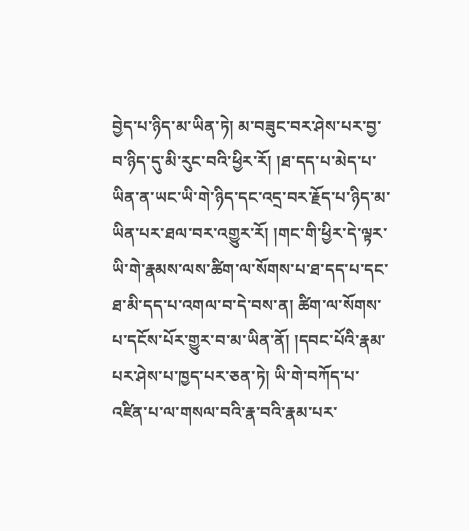བྱེད་པ་ཉིད་མ་ཡིན་ཏེ། མ་བཟུང་བར་ཤེས་པར་བྱ་བ་ཉིད་དུ་མི་རུང་བའི་ཕྱིར་རོ། །ཐ་དད་པ་མེད་པ་ཡིན་ན་ཡང་ཡི་གེ་ཉིད་དང་འདྲ་བར་རྗོད་པ་ཉིད་མ་ཡིན་པར་ཐལ་བར་འགྱུར་རོ། །གང་གི་ཕྱིར་དེ་ལྟར་ཡི་གེ་རྣམས་ལས་ཚིག་ལ་སོགས་པ་ཐ་དད་པ་དང་ཐ་མི་དད་པ་འགལ་བ་དེ་བས་ན། ཚིག་ལ་སོགས་པ་དངོས་པོར་གྱུར་བ་མ་ཡིན་ནོ། །དབང་པོའི་རྣམ་པར་ཤེས་པ་ཁྱད་པར་ཅན་ཏེ། ཡི་གེ་བཀོད་པ་འཛིན་པ་ལ་གསལ་བའི་རྣ་བའི་རྣམ་པར་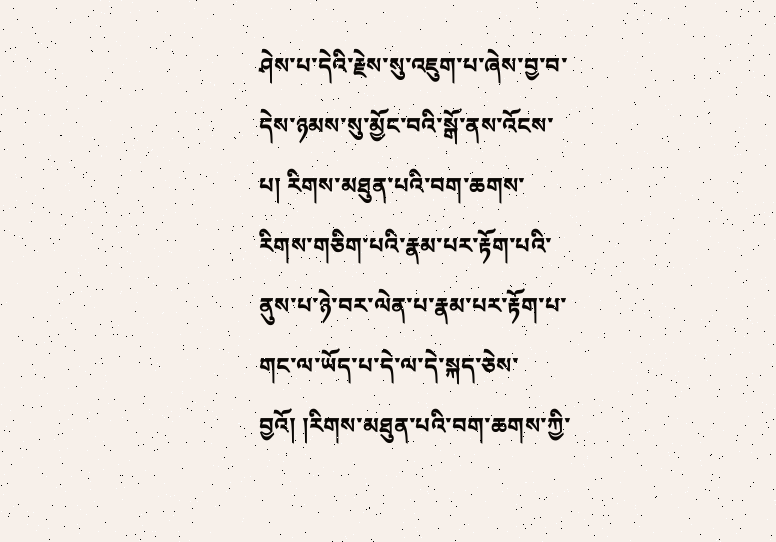ཤེས་པ་དེའི་རྗེས་སུ་འཇུག་པ་ཞེས་བྱ་བ་དེས་ཉམས་སུ་མྱོང་བའི་སྒོ་ནས་འོངས་པ། རིགས་མཐུན་པའི་བག་ཆགས་རིགས་གཅིག་པའི་རྣམ་པར་རྟོག་པའི་ནུས་པ་ཉེ་བར་ལེན་པ་རྣམ་པར་རྟོག་པ་གང་ལ་ཡོད་པ་དེ་ལ་དེ་སྐད་ཅེས་བྱའོ། །རིགས་མཐུན་པའི་བག་ཆགས་ཀྱི་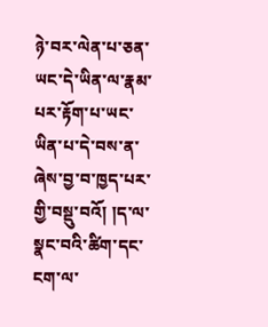ཉེ་བར་ལེན་པ་ཅན་ཡང་དེ་ཡིན་ལ་རྣམ་པར་རྟོག་པ་ཡང་ཡིན་པ་དེ་བས་ན་ཞེས་བྱ་བ་ཁྱད་པར་གྱི་བསྡུ་བའོ། །ད་ལ་སྣང་བའི་ཚིག་དང་ངག་ལ་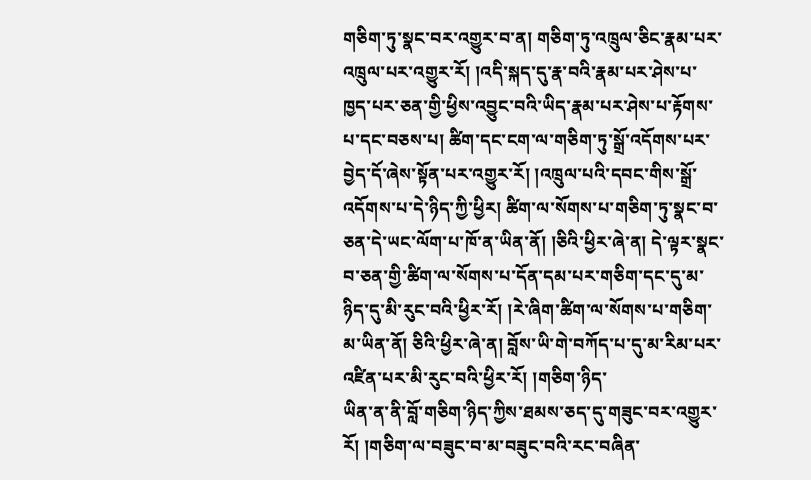གཅིག་ཏུ་སྣང་བར་འགྱུར་བ་ན། གཅིག་ཏུ་འཁྲུལ་ཅིང་རྣམ་པར་འཁྲུལ་པར་འགྱུར་རོ། །འདི་སྐད་དུ་རྣ་བའི་རྣམ་པར་ཤེས་པ་ཁྱད་པར་ཅན་གྱི་ཕྱིས་འབྱུང་བའི་ཡིད་རྣམ་པར་ཤེས་པ་རྟོགས་པ་དང་བཅས་པ། ཚིག་དང་ངག་ལ་གཅིག་ཏུ་སྒྲོ་འདོགས་པར་བྱེད་དོ་ཞེས་སྟོན་པར་འགྱུར་རོ། །འཁྲུལ་པའི་དབང་གིས་སྒྲོ་འདོགས་པ་དེ་ཉིད་ཀྱི་ཕྱིར། ཚིག་ལ་སོགས་པ་གཅིག་ཏུ་སྣང་བ་ཅན་དེ་ཡང་ལོག་པ་ཁོ་ན་ཡིན་ནོ། །ཅིའི་ཕྱིར་ཞེ་ན། དེ་ལྟར་སྣང་བ་ཅན་གྱི་ཚིག་ལ་སོགས་པ་དོན་དམ་པར་གཅིག་དང་དུ་མ་ཉིད་དུ་མི་རུང་བའི་ཕྱིར་རོ། །རེ་ཞིག་ཚིག་ལ་སོགས་པ་གཅིག་མ་ཡིན་ནོ། ཅིའི་ཕྱིར་ཞེ་ན། བློས་ཡི་གེ་བཀོད་པ་དུ་མ་རིམ་པར་འཛིན་པར་མི་རུང་བའི་ཕྱིར་རོ། །གཅིག་ཉིད་
ཡིན་ན་ནི་བློ་གཅིག་ཉིད་ཀྱིས་ཐམས་ཅད་དུ་གཟུང་བར་འགྱུར་རོ། །གཅིག་ལ་བཟུང་བ་མ་བཟུང་བའི་རང་བཞིན་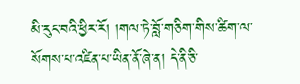མི་རུང་བའི་ཕྱིར་རོ། །གལ་ཏེ་བློ་གཅིག་གིས་ཚིག་ལ་སོགས་པ་འཛིན་པ་ཡིན་ནོ་ཞེ་ན། དེ་ནི་ཅི་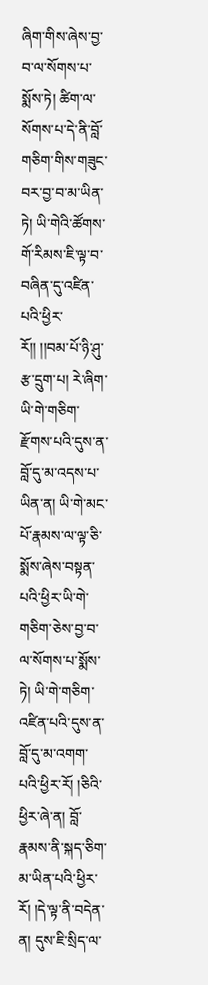ཞིག་གིས་ཞེས་བྱ་བ་ལ་སོགས་པ་སྨོས་ཏེ། ཚིག་ལ་སོགས་པ་དེ་ནི་བློ་གཅིག་གིས་གཟུང་བར་བྱ་བ་མ་ཡིན་ཏེ། ཡི་གེའི་ཚོགས་གོ་རིམས་ཇི་ལྟ་བ་བཞིན་དུ་འཛིན་པའི་ཕྱིར་རོ།། །།བམ་པོ་ཉི་ཤུ་རྩ་དྲུག་པ། རེ་ཞིག་ཡི་གེ་གཅིག་རྫོགས་པའི་དུས་ན་བློ་དུ་མ་འདས་པ་ཡིན་ན། ཡི་གེ་མང་པོ་རྣམས་ལ་ལྟ་ཅི་སྨོས་ཞེས་བསྟན་པའི་ཕྱིར་ཡི་གེ་གཅིག་ཅེས་བྱ་བ་ལ་སོགས་པ་སྨོས་ཏེ། ཡི་གེ་གཅིག་འཛིན་པའི་དུས་ན་བློ་དུ་མ་འགག་པའི་ཕྱིར་རོ། །ཅིའི་ཕྱིར་ཞེ་ན། བློ་རྣམས་ནི་སྐད་ཅིག་མ་ཡིན་པའི་ཕྱིར་རོ། །དེ་ལྟ་ནི་བདེན་ན། དུས་ཇི་སྲིད་ལ་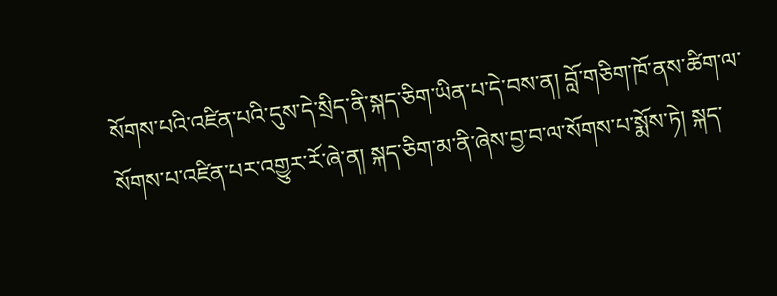སོགས་པའི་འཛིན་པའི་དུས་དེ་སྲིད་ནི་སྐད་ཅིག་ཡིན་པ་དེ་བས་ན། བློ་གཅིག་ཁོ་ནས་ཚིག་ལ་སོགས་པ་འཛིན་པར་འགྱུར་རོ་ཞེ་ན། སྐད་ཅིག་མ་ནི་ཞེས་བྱ་བ་ལ་སོགས་པ་སྨོས་ཏེ། སྐད་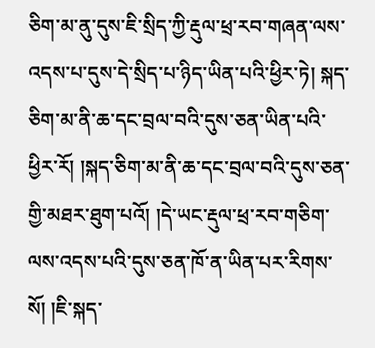ཅིག་མ་ནུ་དུས་ཇི་སྲིད་ཀྱི་རྡུལ་ཕྲ་རབ་གཞན་ལས་འདས་པ་དུས་དེ་སྲིད་པ་ཉིད་ཡིན་པའི་ཕྱིར་ཏེ། སྐད་ཅིག་མ་ནི་ཆ་དང་བྲལ་བའི་དུས་ཅན་ཡིན་པའི་ཕྱིར་རོ། །སྐད་ཅིག་མ་ནི་ཆ་དང་བྲལ་བའི་དུས་ཅན་གྱི་མཐར་ཐུག་པའོ། །དེ་ཡང་རྡུལ་ཕྲ་རབ་གཅིག་ལས་འདས་པའི་དུས་ཅན་ཁོ་ན་ཡིན་པར་རིགས་སོ། །ཇི་སྐད་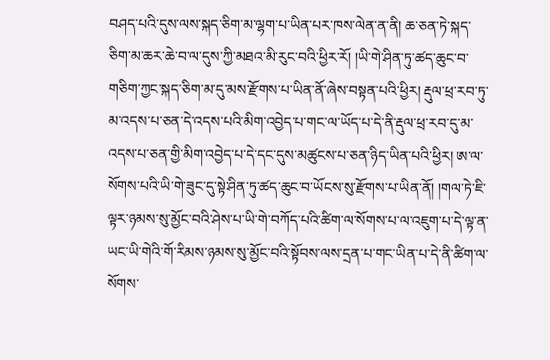བཤད་པའི་དུས་ལས་སྐད་ཅིག་མ་ལྷག་པ་ཡིན་པར་ཁས་ལེན་ན་ནི། ཆ་ཅན་ཏེ་སྐད་ཅིག་མ་ཆར་ཆེ་བ་ལ་དུས་ཀྱི་མཐའ་མི་རུང་བའི་ཕྱིར་རོ། །ཡི་གེ་ཤིན་ཏུ་ཚད་ཆུང་བ་གཅིག་ཀྱང་སྐད་ཅིག་མ་དུ་མས་རྫོགས་པ་ཡིན་ནོ་ཞེས་བསྟན་པའི་ཕྱིར། རྡུལ་ཕྲ་རབ་ཏུ་མ་འདས་པ་ཅན་དེ་འདས་པའི་མིག་འབྱེད་པ་གང་ལ་ཡོད་པ་དེ་ནི་རྡུལ་ཕྲ་རབ་དུ་མ་འདས་པ་ཅན་གྱི་མིག་འབྱེད་པ་དེ་དང་དུས་མཚུངས་པ་ཅན་ཉིད་ཡིན་པའི་ཕྱིར། ཨ་ལ་སོགས་པའི་ཡི་གེ་ཟུང་དུ་སྟེ་ཤིན་ཏུ་ཚད་ཆུང་བ་ཡོངས་སུ་རྫོགས་པ་ཡིན་ནོ། །གལ་ཏེ་ཇི་ལྟར་ཉམས་སུ་མྱོང་བའི་ཤེས་པ་ཡི་གེ་བཀོད་པའི་ཚིག་ལ་སོགས་པ་ལ་འཇུག་པ་དེ་ལྟ་ན་ཡང་ཡི་གེའི་གོ་རིམས་ཉམས་སུ་མྱོང་བའི་སྟོབས་ལས་དྲན་པ་གང་ཡིན་པ་དེ་ནི་ཚིག་ལ་སོགས་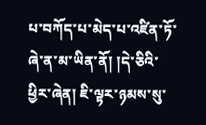པ་བཀོད་པ་མེད་པ་འཛིན་ཏོ་ཞེ་ན་མ་ཡིན་ནོ། །དེ་ཅིའི་ཕྱིར་ཞེན། ཇི་ལྟར་ཉམས་སུ་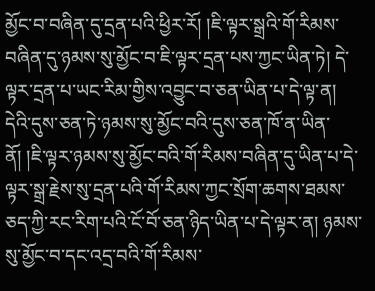མྱོང་བ་བཞིན་དུ་དྲན་པའི་ཕྱིར་རོ། །ཇི་ལྟར་སྒྲའི་གོ་རིམས་བཞིན་དུ་ཉམས་སུ་མྱོང་བ་ཇི་ལྟར་དྲན་པས་ཀྱང་ཡིན་ཏེ། དེ་ལྟར་དྲན་པ་ཡང་རིམ་གྱིས་འབྱུང་བ་ཅན་ཡིན་པ་དེ་ལྟ་ན། དེའི་དུས་ཅན་ཏེ་ཉམས་སུ་མྱོང་བའི་དུས་ཅན་ཁོ་ན་ཡིན་ནོ། །ཇི་ལྟར་ཉམས་སུ་མྱོང་བའི་གོ་རིམས་བཞིན་དུ་ཡིན་པ་དེ་ལྟར་སྒྲ་རྗེས་སུ་དྲན་པའི་གོ་རིམས་ཀྱང་སྲོག་ཆགས་ཐམས་ཅད་ཀྱི་རང་རིག་པའི་ངོ་བོ་ཅན་ཉིད་ཡིན་པ་དེ་ལྟར་ན། ཉམས་སུ་མྱོང་བ་དང་འདྲ་བའི་གོ་རིམས་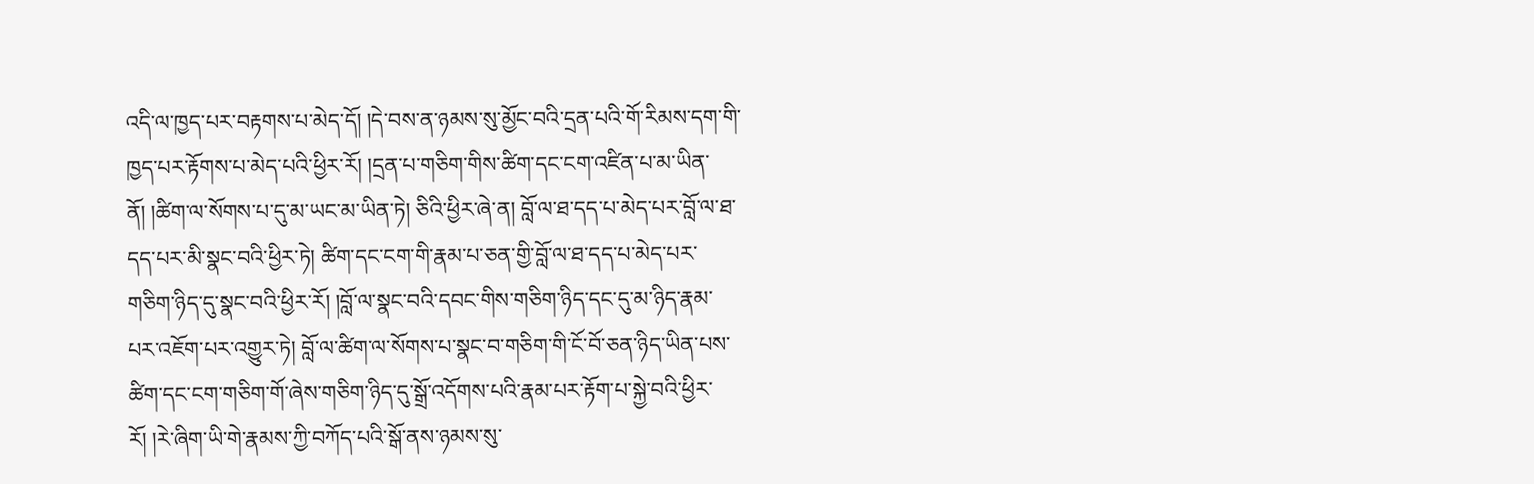འདི་ལ་ཁྱད་པར་བརྟགས་པ་མེད་དོ། །དེ་བས་ན་ཉམས་སུ་མྱོང་བའི་དྲན་པའི་གོ་རིམས་དག་གི་ཁྱད་པར་རྟོགས་པ་མེད་པའི་ཕྱིར་རོ། །དྲན་པ་གཅིག་གིས་ཚིག་དང་ངག་འཛིན་པ་མ་ཡིན་ནོ། །ཚིག་ལ་སོགས་པ་དུ་མ་ཡང་མ་ཡིན་ཏེ། ཅིའི་ཕྱིར་ཞེ་ན། བློ་ལ་ཐ་དད་པ་མེད་པར་བློ་ལ་ཐ་དད་པར་མི་སྣང་བའི་ཕྱིར་ཏེ། ཚིག་དང་ངག་གི་རྣམ་པ་ཅན་གྱི་བློ་ལ་ཐ་དད་པ་མེད་པར་གཅིག་ཉིད་དུ་སྣང་བའི་ཕྱིར་རོ། །བློ་ལ་སྣང་བའི་དབང་གིས་གཅིག་ཉིད་དང་དུ་མ་ཉིད་རྣམ་པར་འཇོག་པར་འགྱུར་ཏེ། བློ་ལ་ཚིག་ལ་སོགས་པ་སྣང་བ་གཅིག་གི་ངོ་བོ་ཅན་ཉིད་ཡིན་པས་ཚིག་དང་ངག་གཅིག་གོ་ཞེས་གཅིག་ཉིད་དུ་སྒྲོ་འདོགས་པའི་རྣམ་པར་རྟོག་པ་སྐྱེ་བའི་ཕྱིར་རོ། །རེ་ཞིག་ཡི་གེ་རྣམས་ཀྱི་བཀོད་པའི་སྒོ་ནས་ཉམས་སུ་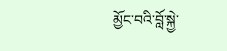མྱོང་བའི་བློ་སྐྱེ་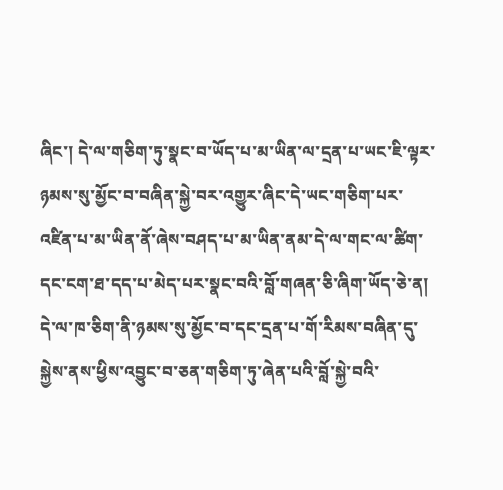ཞིང་། དེ་ལ་གཅིག་ཏུ་སྣང་བ་ཡོད་པ་མ་ཡིན་ལ་དྲན་པ་ཡང་ཇི་ལྟར་ཉམས་སུ་མྱོང་བ་བཞིན་སྐྱེ་བར་འགྱུར་ཞིང་དེ་ཡང་གཅིག་པར་འཛིན་པ་མ་ཡིན་ནོ་ཞེས་བཤད་པ་མ་ཡིན་ནམ་དེ་ལ་གང་ལ་ཚིག་དང་ངག་ཐ་དད་པ་མེད་པར་སྣང་བའི་བློ་གཞན་ཅི་ཞིག་ཡོད་ཅེ་ན། དེ་ལ་ཁ་ཅིག་ནི་ཉམས་སུ་མྱོང་བ་དང་དྲན་པ་གོ་རིམས་བཞིན་དུ་སྐྱེས་ནས་ཕྱིས་འབྱུང་བ་ཅན་གཅིག་ཏུ་ཞེན་པའི་བློ་སྐྱེ་བའི་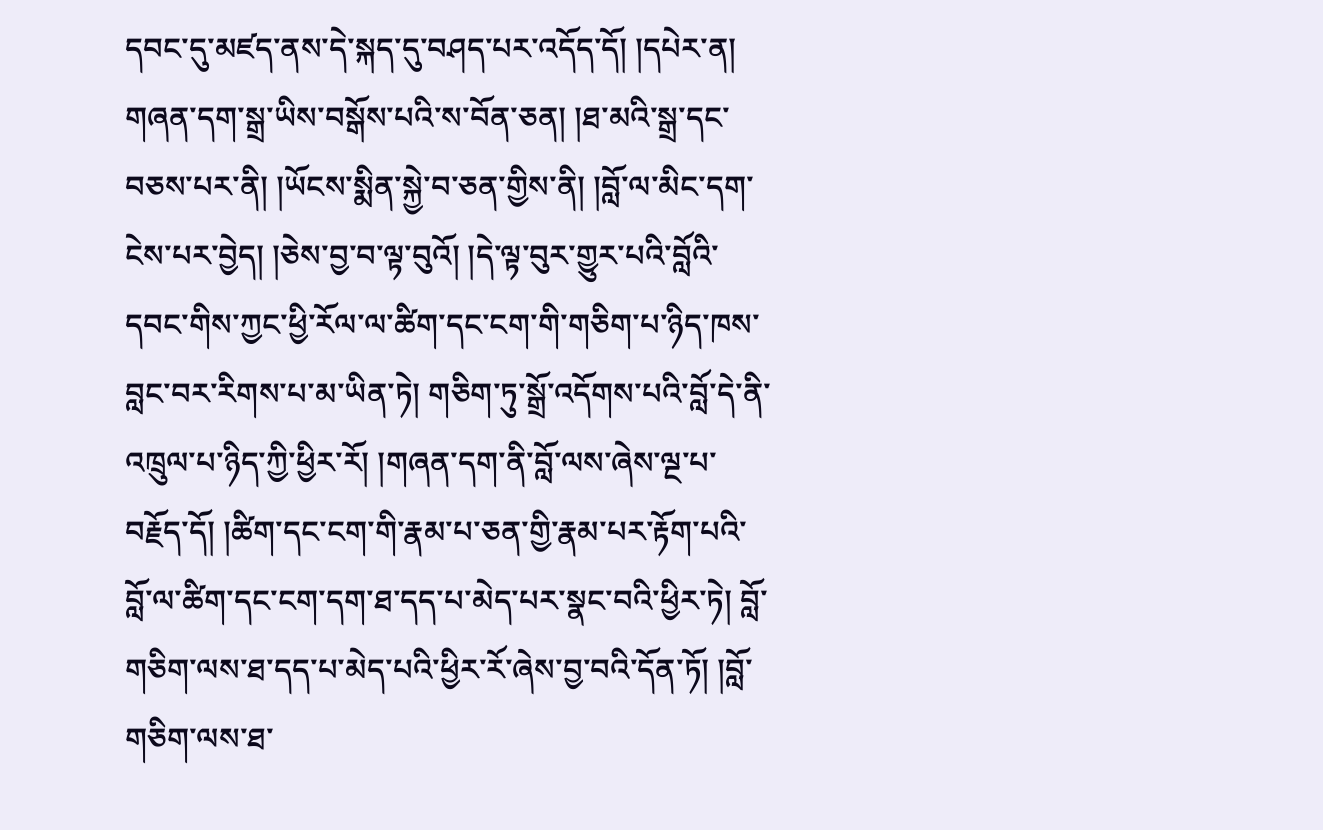དབང་དུ་མཛད་ནས་དེ་སྐད་དུ་བཤད་པར་འདོད་དོ། །དཔེར་ན། གཞན་དག་སྒྲ་ཡིས་བསྒོས་པའི་ས་བོན་ཅན། །ཐ་མའི་སྒྲ་དང་བཅས་པར་ནི། །ཡོངས་སྨིན་སྐྱེ་བ་ཅན་གྱིས་ནི། །བློ་ལ་མིང་དག་ངེས་པར་བྱེད། །ཅེས་བྱ་བ་ལྟ་བུའོ། །དེ་ལྟ་བུར་གྱུར་པའི་བློའི་དབང་གིས་ཀྱང་ཕྱི་རོལ་ལ་ཚིག་དང་ངག་གི་གཅིག་པ་ཉིད་ཁས་བླང་བར་རིགས་པ་མ་ཡིན་ཏེ། གཅིག་ཏུ་སྒྲོ་འདོགས་པའི་བློ་དེ་ནི་
འཁྲུལ་པ་ཉིད་ཀྱི་ཕྱིར་རོ། །གཞན་དག་ནི་བློ་ལས་ཞེས་ལྔ་པ་བརྗོད་དོ། །ཚིག་དང་ངག་གི་རྣམ་པ་ཅན་གྱི་རྣམ་པར་རྟོག་པའི་བློ་ལ་ཚིག་དང་ངག་དག་ཐ་དད་པ་མེད་པར་སྣང་བའི་ཕྱིར་ཏེ། བློ་གཅིག་ལས་ཐ་དད་པ་མེད་པའི་ཕྱིར་རོ་ཞེས་བྱ་བའི་དོན་ཏོ། །བློ་གཅིག་ལས་ཐ་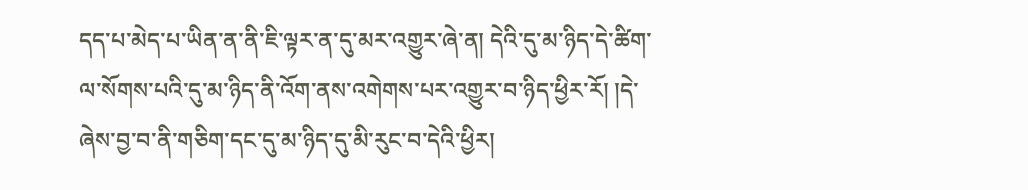དད་པ་མེད་པ་ཡིན་ན་ནི་ཇི་ལྟར་ན་དུ་མར་འགྱུར་ཞེ་ན། དེའི་དུ་མ་ཉིད་དེ་ཚིག་ལ་སོགས་པའི་དུ་མ་ཉིད་ནི་འོག་ནས་འགེགས་པར་འགྱུར་བ་ཉིད་ཕྱིར་རོ། །དེ་ཞེས་བྱ་བ་ནི་གཅིག་དང་དུ་མ་ཉིད་དུ་མི་རུང་བ་དེའི་ཕྱིར།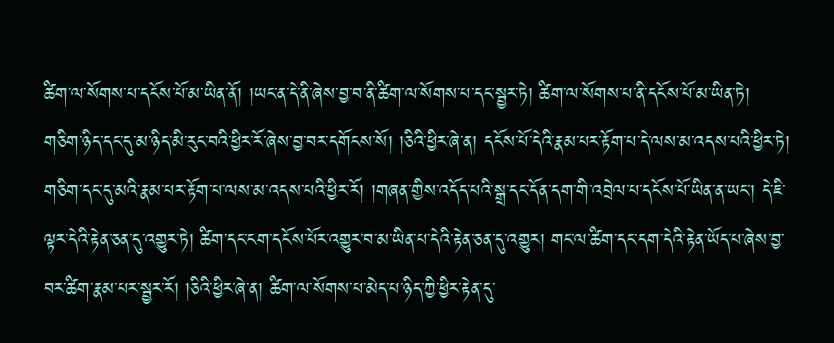ཚིག་ལ་སོགས་པ་དངོས་པོ་མ་ཡིན་ནོ། །ཡང་ན་དེ་ནི་ཞེས་བྱ་བ་ནི་ཚིག་ལ་སོགས་པ་དང་སྦྱར་ཏེ། ཚིག་ལ་སོགས་པ་ནི་དངོས་པོ་མ་ཡིན་ཏེ། གཅིག་ཉིད་དང་དུ་མ་ཉིད་མི་རུང་བའི་ཕྱིར་རོ་ཞེས་བྱ་བར་དགོངས་སོ། །ཅིའི་ཕྱིར་ཞེ་ན། དངོས་པོ་དེའི་རྣམ་པར་རྟོག་པ་དེ་ལས་མ་འདས་པའི་ཕྱིར་ཏེ། གཅིག་དང་དུ་མའི་རྣམ་པར་རྟོག་པ་ལས་མ་འདས་པའི་ཕྱིར་རོ། །གཞན་གྱིས་འདོད་པའི་སྒྲ་དང་དོན་དག་གི་འབྲེལ་པ་དངོས་པོ་ཡིན་ན་ཡང་། དེ་ཇི་ལྟར་དེའི་རྟེན་ཅན་དུ་འགྱུར་ཏེ། ཚིག་དང་ངག་དངོས་པོར་འགྱུར་བ་མ་ཡིན་པ་དེའི་རྟེན་ཅན་དུ་འགྱུར། གང་ལ་ཚིག་དང་དག་དེའི་རྟེན་ཡོད་པ་ཞེས་བྱ་བར་ཚིག་རྣམ་པར་སྦྱར་རོ། །ཅིའི་ཕྱིར་ཞེ་ན། ཚིག་ལ་སོགས་པ་མེད་པ་ཉིད་ཀྱི་ཕྱིར་རྟེན་དུ་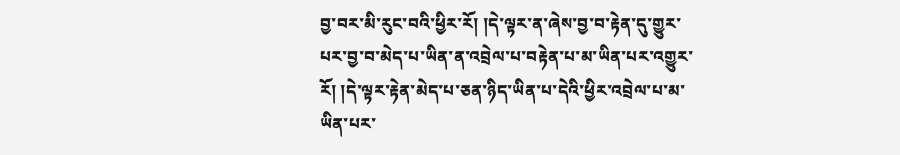བྱ་བར་མི་རུང་བའི་ཕྱིར་རོ། །དེ་ལྟར་ན་ཞེས་བྱ་བ་རྟེན་དུ་གྱུར་པར་བྱ་བ་མེད་པ་ཡིན་ན་འབྲེལ་པ་བརྟེན་པ་མ་ཡིན་པར་འགྱུར་རོ། །དེ་ལྟར་རྟེན་མེད་པ་ཅན་ཉིད་ཡིན་པ་དེའི་ཕྱིར་འབྲེལ་པ་མ་ཡིན་པར་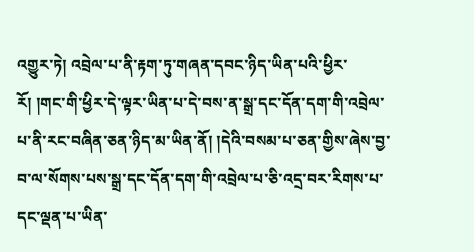འགྱུར་ཏེ། འབྲེལ་པ་ནི་རྟག་ཏུ་གཞན་དབང་ཉིད་ཡིན་པའི་ཕྱིར་རོ། །གང་གི་ཕྱིར་དེ་ལྟར་ཡིན་པ་དེ་བས་ན་སྒྲ་དང་དོན་དག་གི་འབྲེལ་པ་ནི་རང་བཞིན་ཅན་ཉིད་མ་ཡིན་ནོ། །དེའི་བསམ་པ་ཅན་གྱིས་ཞེས་བྱ་བ་ལ་སོགས་པས་སྒྲ་དང་དོན་དག་གི་འབྲེལ་པ་ཅི་འདྲ་བར་རིགས་པ་དང་ལྡན་པ་ཡིན་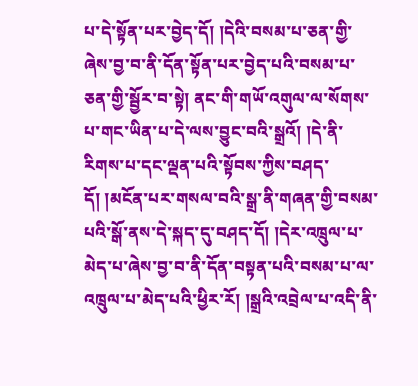པ་དེ་སྟོན་པར་བྱེད་དོ། །དེའི་བསམ་པ་ཅན་གྱི་ཞེས་བྱ་བ་ནི་དོན་སྟོན་པར་བྱེད་པའི་བསམ་པ་ཅན་གྱི་སྦྱོར་བ་སྟེ། ནང་གི་གཡོ་འགུལ་ལ་སོགས་པ་གང་ཡིན་པ་དེ་ལས་བྱུང་བའི་སྒྲའོ། །དེ་ནི་རིགས་པ་དང་ལྡན་པའི་སྟོབས་ཀྱིས་བཤད་དོ། །མངོན་པར་གསལ་བའི་སྒྲ་ནི་གཞན་གྱི་བསམ་པའི་སྒོ་ནས་དེ་སྐད་དུ་བཤད་དོ། །དེར་འཁྲུལ་པ་མེད་པ་ཞེས་བྱ་བ་ནི་དོན་བསྟན་པའི་བསམ་པ་ལ་འཁྲུལ་པ་མེད་པའི་ཕྱིར་རོ། །སྒྲའི་འབྲེལ་པ་འདི་ནི་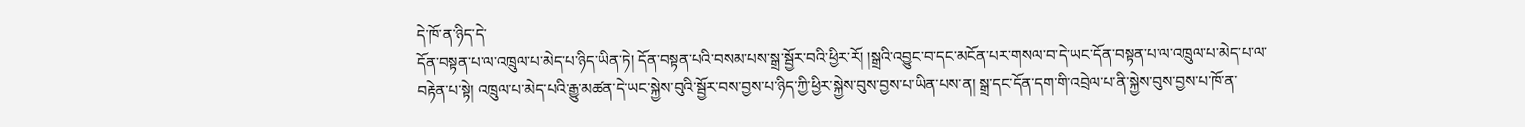དེ་ཁོ་ན་ཉིད་དེ་
དོན་བསྟན་པ་ལ་འཁྲུལ་པ་མེད་པ་ཉིད་ཡིན་ཏེ། དོན་བསྟན་པའི་བསམ་པས་སྒྲ་སྦྱོར་བའི་ཕྱིར་རོ། །སྒྲའི་འབྱུང་བ་དང་མངོན་པར་གསལ་བ་དེ་ཡང་དོན་བསྟན་པ་ལ་འཁྲུལ་པ་མེད་པ་ལ་བརྟེན་པ་སྟེ། འཁྲུལ་པ་མེད་པའི་རྒྱུ་མཚན་དེ་ཡང་སྐྱེས་བུའི་སྦྱོར་བས་བྱས་པ་ཉིད་ཀྱི་ཕྱིར་སྐྱེས་བུས་བྱས་པ་ཡིན་པས་ན། སྒྲ་དང་དོན་དག་གི་འབྲེལ་པ་ནི་སྐྱེས་བུས་བྱས་པ་ཁོ་ན་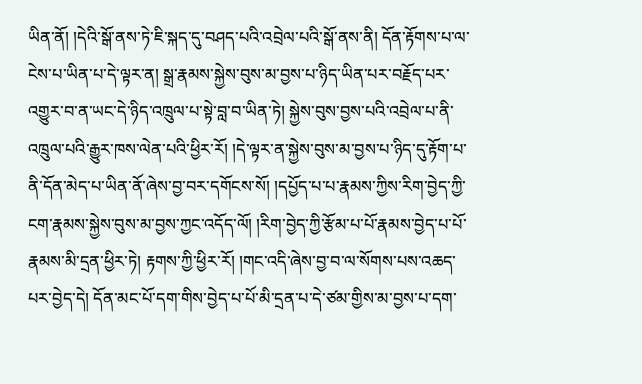ཡིན་ནོ། །དེའི་སྒོ་ནས་ཏེ་ཇི་སྐད་དུ་བཤད་པའི་འབྲེལ་པའི་སྒོ་ནས་ནི། དོན་རྟོགས་པ་ལ་ངེས་པ་ཡིན་པ་དེ་ལྟར་ན། སྒྲ་རྣམས་སྐྱེས་བུས་མ་བྱས་པ་ཉིད་ཡིན་པར་བརྗོད་པར་འགྱུར་བ་ན་ཡང་དེ་ཉིད་འཁྲུལ་པ་སྟེ་བླ་བ་ཡིན་ཏེ། སྐྱེས་བུས་བྱས་པའི་འབྲེལ་པ་ནི་འཁྲུལ་པའི་རྒྱུར་ཁས་ལེན་པའི་ཕྱིར་རོ། །དེ་ལྟར་ན་སྐྱེས་བུས་མ་བྱས་པ་ཉིད་དུ་རྟོག་པ་ནི་དོན་མེད་པ་ཡིན་ནོ་ཞེས་བྱ་བར་དགོངས་སོ། །དཔྱོད་པ་པ་རྣམས་ཀྱིས་རིག་བྱེད་ཀྱི་ངག་རྣམས་སྐྱེས་བུས་མ་བྱས་ཀྱང་འདོད་ལོ། །རིག་བྱེད་ཀྱི་རྩོམ་པ་པོ་རྣམས་བྱེད་པ་པོ་རྣམས་མི་དྲན་ཕྱིར་ཏེ། རྟགས་ཀྱི་ཕྱིར་རོ། །གང་འདི་ཞེས་བྱ་བ་ལ་སོགས་པས་འཆད་པར་བྱེད་དེ། དོན་མང་པོ་དག་གིས་བྱེད་པ་པོ་མི་དྲན་པ་དེ་ཙམ་གྱིས་མ་བྱས་པ་དག་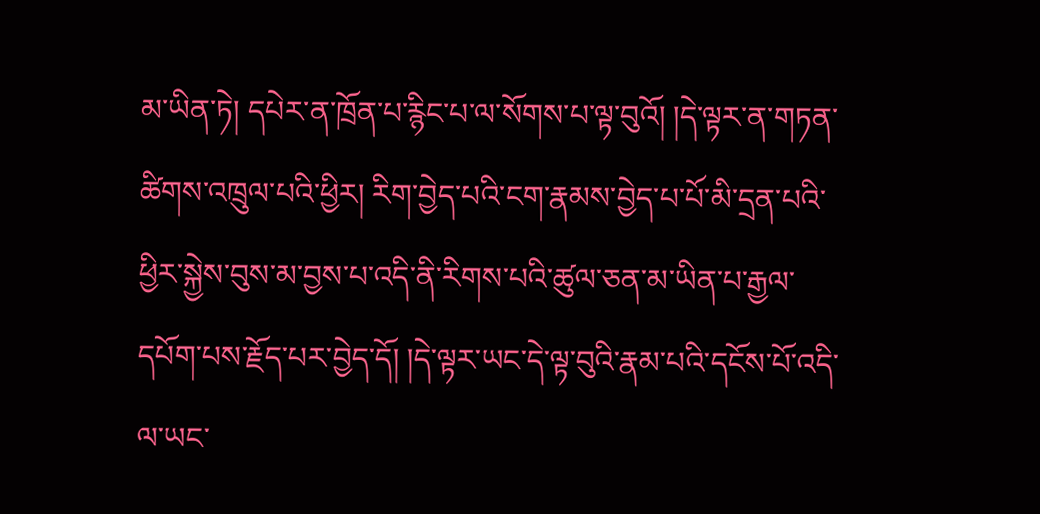མ་ཡིན་ཏེ། དཔེར་ན་ཁྲོན་པ་རྙིང་པ་ལ་སོགས་པ་ལྟ་བུའོ། །དེ་ལྟར་ན་གཏན་ཚིགས་འཁྲུལ་པའི་ཕྱིར། རིག་བྱེད་པའི་ངག་རྣམས་བྱེད་པ་པོ་མི་དྲན་པའི་ཕྱིར་སྐྱེས་བུས་མ་བྱས་པ་འདི་ནི་རིགས་པའི་ཚུལ་ཅན་མ་ཡིན་པ་རྒྱལ་དཔོག་པས་རྗོད་པར་བྱེད་དོ། །དེ་ལྟར་ཡང་དེ་ལྟ་བུའི་རྣམ་པའི་དངོས་པོ་འདི་ལ་ཡང་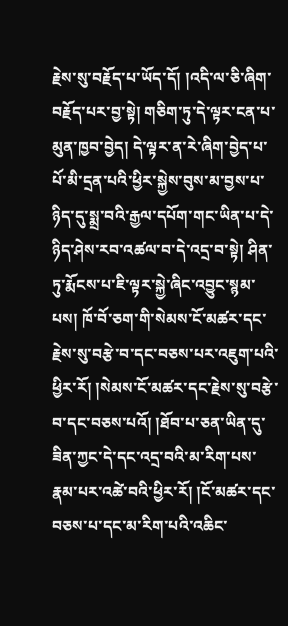རྗེས་སུ་བརྗོད་པ་ཡོད་དོ། །འདི་ལ་ཅི་ཞིག་བརྗོད་པར་བྱ་སྟེ། གཅིག་ཏུ་དེ་ལྟར་ངན་པ་མུན་ཁྱབ་བྱེད། དེ་ལྟར་ན་རེ་ཞིག་བྱེད་པ་པོ་མི་དྲན་པའི་ཕྱིར་སྐྱེས་བུས་མ་བྱས་པ་ཉིད་དུ་སྨྲ་བའི་རྒྱལ་དཔོག་གང་ཡིན་པ་དེ་ཉིད་ཤེས་རབ་འཚལ་བ་དེ་འདྲ་བ་སྟེ། ཤིན་ཏུ་རྨོངས་པ་ཇི་ལྟར་སྐྱེ་ཞིང་འབྱུང་སྙམ་པས། ཁོ་བོ་ཅག་གི་སེམས་ངོ་མཚར་དང་རྗེས་སུ་བརྩེ་བ་དང་བཅས་པར་འཇུག་པའི་ཕྱིར་རོ། །སེམས་ངོ་མཚར་དང་རྗེས་སུ་བརྩེ་བ་དང་བཅས་པའོ། །ཐོབ་པ་ཅན་ཡིན་དུ་ཟིན་ཀྱང་དེ་དང་འདྲ་བའི་མ་རིག་པས་རྣམ་པར་འཚེ་བའི་ཕྱིར་རོ། །ངོ་མཚར་དང་བཅས་པ་དང་མ་རིག་པའི་འཆིང་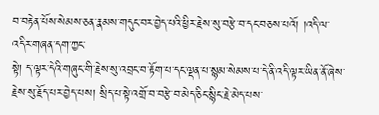བ་བརྟེན་པོས་སེམས་ཅན་རྣམས་གདུང་བར་བྱེད་པའི་ཕྱིར་རྗེས་སུ་བརྩེ་བ་དང་བཅས་པའོ། །འདི་ལ་འདིར་གཞན་དག་ཀྱང་
སྟེ། ད་ལྟར་དེའི་གཞུང་གི་རྗེས་སུ་འབྲང་བ་རྟོག་པ་དང་ལྡན་པ་སྙམ་སེམས་པ་དེ་ནི་འདི་ལྟར་ཡིན་ནོ་ཞེས་རྗེས་སུ་རྗོད་པར་བྱེད་པས། སྲིད་པ་སྟེ་འགྲོ་བ་བརྩེ་བ་མེད་ཅིང་སྙིང་རྗེ་མེད་པས་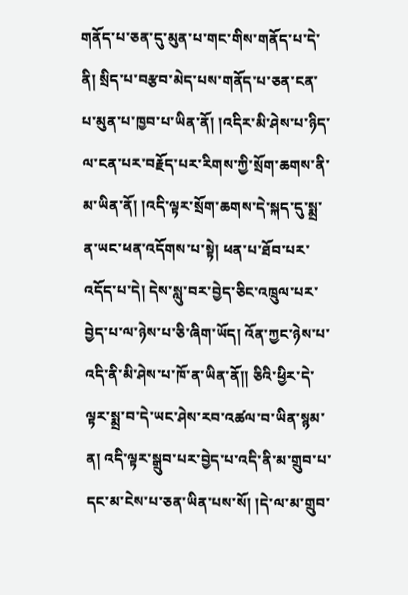གནོད་པ་ཅན་དུ་མུན་པ་གང་གིས་གནོད་པ་དེ་ནི། སྲིད་པ་བརྩབ་མེད་པས་གནོད་པ་ཅན་ངན་པ་མུན་པ་ཁྱབ་པ་ཡིན་ནོ། །འདིར་མི་ཤེས་པ་ཉིད་ལ་ངན་པར་བརྗོད་པར་རིགས་ཀྱི་སྲོག་ཆགས་ནི་མ་ཡིན་ནོ། །འདི་ལྟར་སྲོག་ཆགས་དེ་སྐད་དུ་སྨྲ་ན་ཡང་ཕན་འདོགས་པ་སྟེ། ཕན་པ་ཐོབ་པར་འདོད་པ་དེ། དེས་སླུ་བར་བྱེད་ཅིང་འཁྲུལ་པར་བྱེད་པ་ལ་ཉེས་པ་ཅི་ཞིག་ཡོད། འོན་ཀྱང་ཉེས་པ་འདི་ནི་མི་ཤེས་པ་ཁོ་ན་ཡིན་ནོ།། ཅིའི་ཕྱིར་དེ་ལྟར་སྨྲ་བ་དེ་ཡང་ཤེས་རབ་འཚལ་བ་ཡིན་སྙམ་ན། འདི་ལྟར་སྒྲུབ་པར་བྱེད་པ་འདི་ནི་མ་གྲུབ་པ་དང་མ་ངེས་པ་ཅན་ཡིན་པས་སོ། །དེ་ལ་མ་གྲུབ་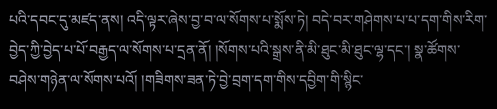པའི་དབང་དུ་མཛད་ནས། འདི་ལྟར་ཞེས་བྱ་བ་ལ་སོགས་པ་སྨོས་ཏེ། བདེ་བར་གཤེགས་པ་པ་དག་གིས་རིག་བྱེད་ཀྱི་བྱེད་པ་པོ་བརྒྱད་ལ་སོགས་པ་དྲན་ནོ། །སོགས་པའི་སྒྲས་ནི་མི་ཐུང་མི་ཐུང་ལྷ་དང་། སྣ་ཚོགས་བཤེས་གཉེན་ལ་སོགས་པའོ། །གཟིགས་ཟན་ཏེ་བྱེ་བྲག་དག་གིས་དབྱིག་གི་སྙིང་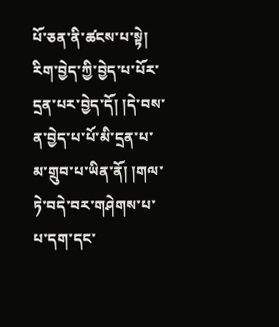པོ་ཅན་ནི་ཚངས་པ་སྟེ། རིག་བྱེད་ཀྱི་བྱེད་པ་པོར་དྲན་པར་བྱེད་དོ། །དེ་བས་ན་བྱེད་པ་པོ་མི་དྲན་པ་མ་གྲུབ་པ་ཡིན་ནོ། །གལ་ཏེ་བདེ་བར་གཤེགས་པ་པ་དག་དང་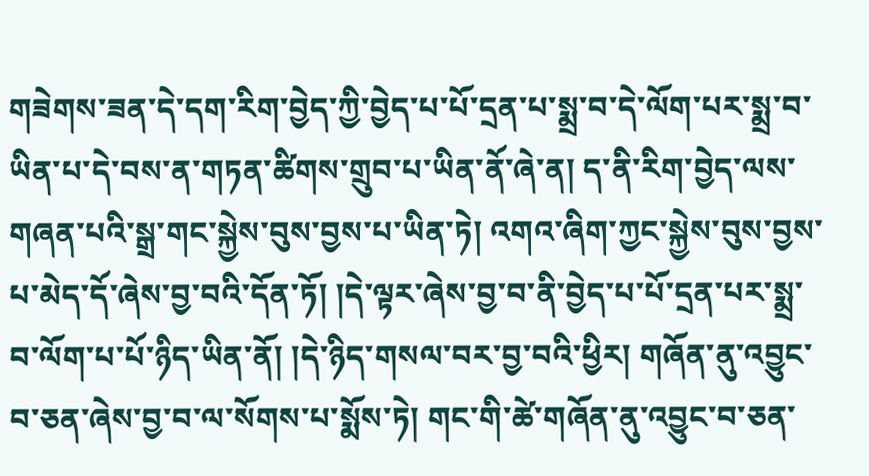གཟེགས་ཟན་དེ་དག་རིག་བྱེད་ཀྱི་བྱེད་པ་པོ་དྲན་པ་སྨྲ་བ་དེ་ལོག་པར་སྨྲ་བ་ཡིན་པ་དེ་བས་ན་གཏན་ཚིགས་གྲུབ་པ་ཡིན་ནོ་ཞེ་ན། ད་ནི་རིག་བྱེད་ལས་གཞན་པའི་སྒྲ་གང་སྐྱེས་བུས་བྱས་པ་ཡིན་ཏེ། འགའ་ཞིག་ཀྱང་སྐྱེས་བུས་བྱས་པ་མེད་དོ་ཞེས་བྱ་བའི་དོན་ཏོ། །དེ་ལྟར་ཞེས་བྱ་བ་ནི་བྱེད་པ་པོ་དྲན་པར་སྨྲ་བ་ལོག་པ་པོ་ཉིད་ཡིན་ནོ། །དེ་ཉིད་གསལ་བར་བྱ་བའི་ཕྱིར། གཞོན་ནུ་འབྱུང་བ་ཅན་ཞེས་བྱ་བ་ལ་སོགས་པ་སྨོས་ཏེ། གང་གི་ཚེ་གཞོན་ནུ་འབྱུང་བ་ཅན་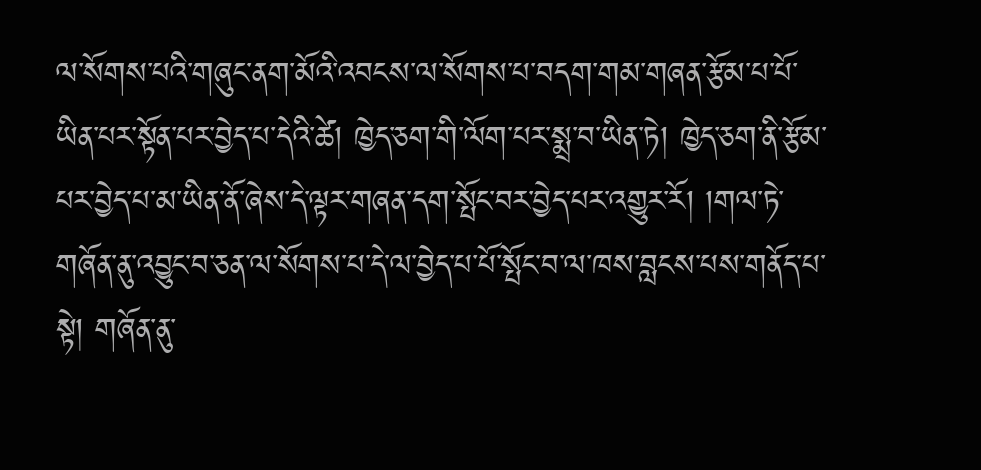ལ་སོགས་པའི་གཞུང་ནག་མོའི་འབངས་ལ་སོགས་པ་བདག་གམ་གཞན་རྩོམ་པ་པོ་ཡིན་པར་སྟོན་པར་བྱེད་པ་དེའི་ཚེ། ཁྱེད་ཅག་གི་ལོག་པར་སྨྲ་བ་ཡིན་ཏེ། ཁྱེད་ཅག་ནི་རྩོམ་པར་བྱེད་པ་མ་ཡིན་ནོ་ཞེས་དེ་ལྟར་གཞན་དག་སྤོང་བར་བྱེད་པར་འགྱུར་རོ། །གལ་ཏེ་གཞོན་ནུ་འབྱུང་བ་ཅན་ལ་སོགས་པ་དེ་ལ་བྱེད་པ་པོ་སྤོང་བ་ལ་ཁས་བླངས་པས་གནོད་པ་སྟེ། གཞོན་ནུ་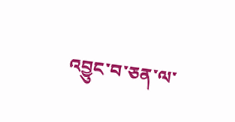འབྱུང་བ་ཅན་ལ་